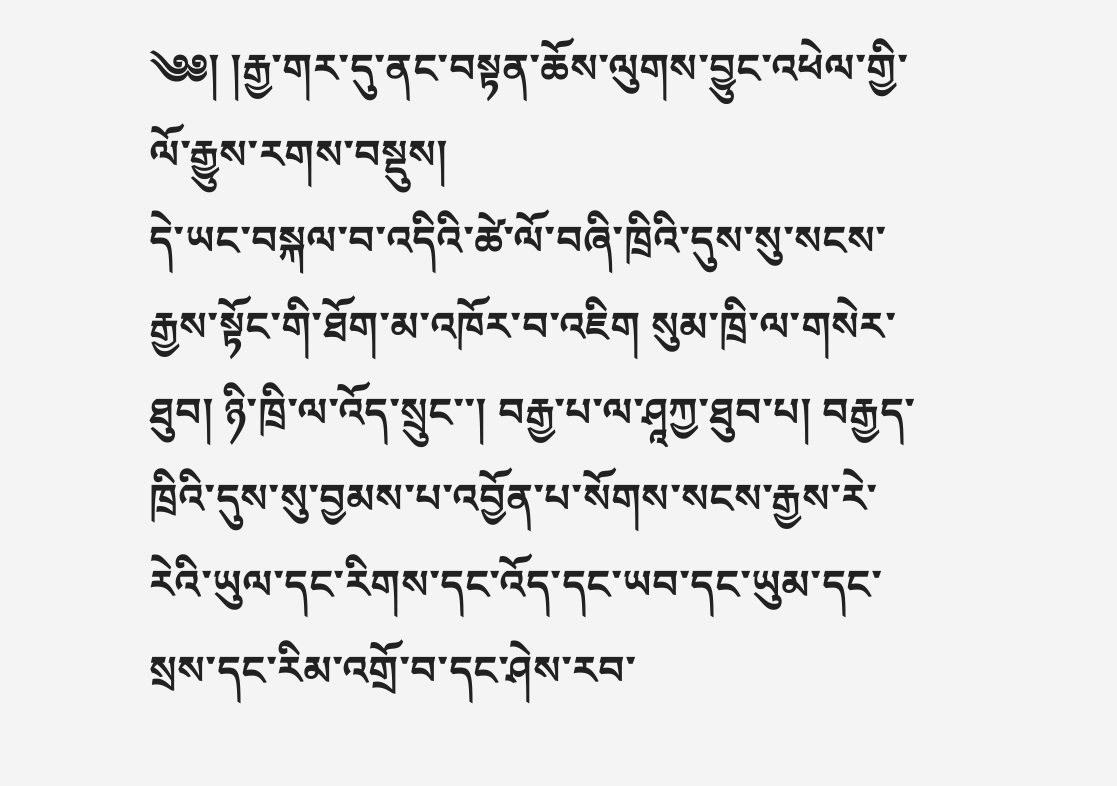༄༅། །རྒྱ་གར་དུ་ནང་བསྟན་ཆོས་ལུགས་བྱུང་འཕེལ་གྱི་ལོ་རྒྱུས་རགས་བསྡུས།
དེ་ཡང་བསྐལ་བ་འདིའི་ཚེ་ལོ་བཞི་ཁྲིའི་དུས་སུ་སངས་རྒྱས་སྟོང་གི་ཐོག་མ་འཁོར་བ་འཇིག སུམ་ཁྲི་ལ་གསེར་ཐུབ། ཉི་ཁྲི་ལ་འོད་སྲུང་་། བརྒྱ་པ་ལ་ཤཱཀྱ་ཐུབ་པ། བརྒྱད་ཁྲིའི་དུས་སུ་བྱམས་པ་འབྱོན་པ་སོགས་སངས་རྒྱས་རེ་རེའི་ཡུལ་དང་རིགས་དང་འོད་དང་ཡབ་དང་ཡུམ་དང་སྲས་དང་རིམ་འགྲོ་བ་དང་ཤེས་རབ་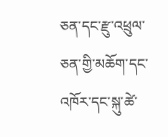ཅན་དང་རྫུ་འཕྲུལ་ཅན་གྱི་མཆོག་དང་འཁོར་དང་སྐུ་ཚེ་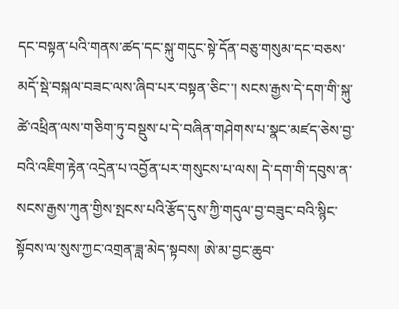དང་བསྟན་པའི་གནས་ཚད་དང་སྐུ་གདུང་སྟེ་དོན་བཅུ་གསུམ་དང་བཅས་མདོ་སྡེ་བསྐལ་བཟང་ལས་ཞིབ་པར་བསྟན་ཅིང་་། སངས་རྒྱས་དེ་དག་གི་སྐུ་ཚེ་འཕྲིན་ལས་གཅིག་ཏུ་བསྡུས་པ་དེ་བཞིན་གཤེགས་པ་སྣང་མཛད་ཅེས་བྱ་བའི་འཇིག་རྟེན་འདྲེན་པ་འབྱོན་པར་གསུངས་པ་ལས། དེ་དག་གི་དབུས་ན་སངས་རྒྱས་ཀུན་གྱིས་སྤངས་པའི་རྩོད་དུས་ཀྱི་གདུལ་བྱ་བཟུང་བའི་སྙིང་སྟོབས་ལ་སུས་ཀྱང་འགྲན་ཟླ་མེད་སྟབས། ཨེ་མ་བྱང་ཆུབ་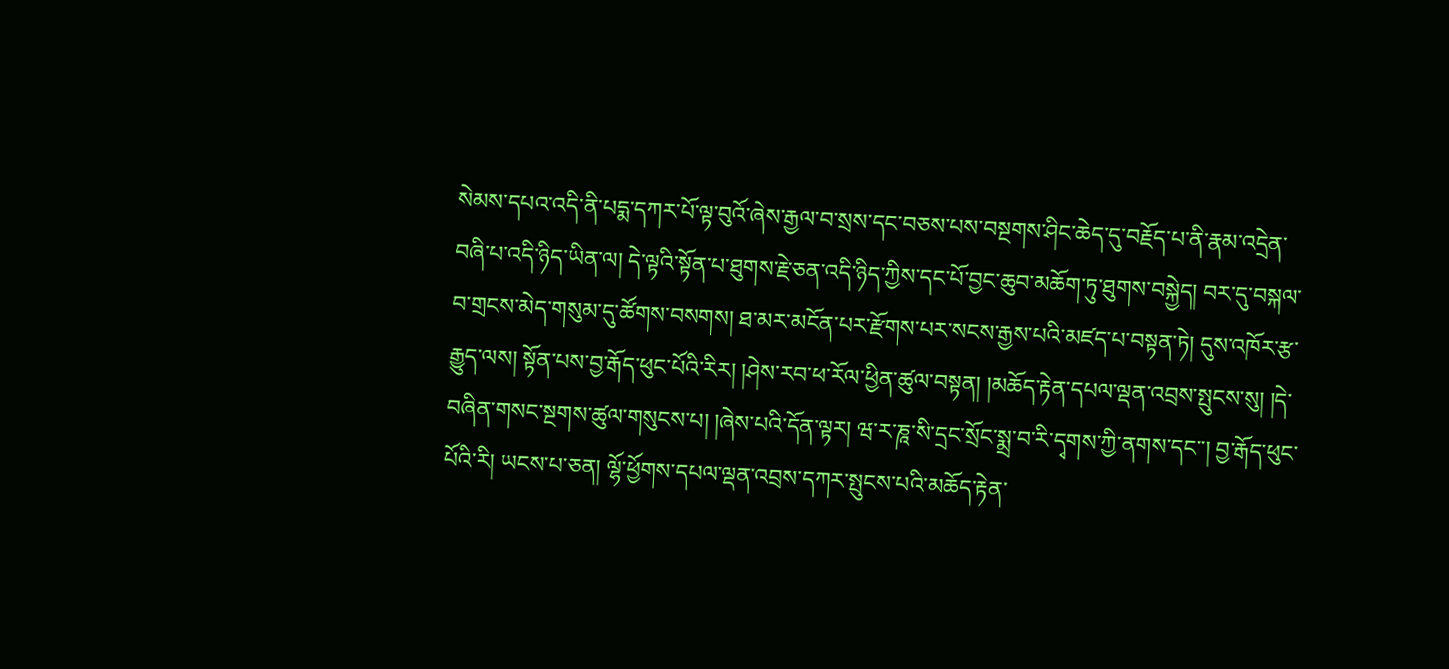སེམས་དཔའ་འདི་ནི་པདྨ་དཀར་པོ་ལྟ་བུའོ་ཞེས་རྒྱལ་བ་སྲས་དང་བཅས་པས་བསྔགས་ཤིང་ཆེད་དུ་བརྗོད་པ་ནི་རྣམ་འདྲེན་བཞི་པ་འདི་ཉིད་ཡིན་ལ། དེ་ལྟའི་སྟོན་པ་ཐུགས་རྗེ་ཅན་འདི་ཉིད་ཀྱིས་དང་པོ་བྱང་ཆུབ་མཆོག་ཏུ་ཐུགས་བསྐྱེད། བར་དུ་བསྐལ་བ་གྲངས་མེད་གསུམ་དུ་ཚོགས་བསགས། ཐ་མར་མངོན་པར་རྫོགས་པར་སངས་རྒྱས་པའི་མཛད་པ་བསྟན་ཏེ། དུས་འཁོར་རྩ་རྒྱུད་ལས། སྟོན་པས་བྱ་རྒོད་ཕུང་པོའི་རིར། །ཤེས་རབ་ཕ་རོལ་ཕྱིན་ཚུལ་བསྟན། །མཆོད་རྟེན་དཔལ་ལྡན་འབྲས་སྤུངས་སུ། །དེ་བཞིན་གསང་སྔགས་ཚུལ་གསུངས་པ། །ཞེས་པའི་དོན་ལྟར། ཝ་ར་ཎཱ་སི་དྲང་སྲོང་སྨྲ་བ་རི་དྭགས་ཀྱི་ནགས་དང་་། བྱ་རྒོད་ཕུང་པོའི་རི། ཡངས་པ་ཅན། ལྷོ་ཕྱོགས་དཔལ་ལྡན་འབྲས་དཀར་སྤུངས་པའི་མཆོད་རྟེན་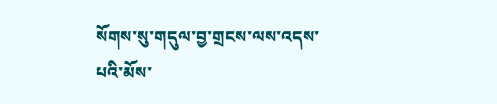སོགས་སུ་གདུལ་བྱ་གྲངས་ལས་འདས་པའི་མོས་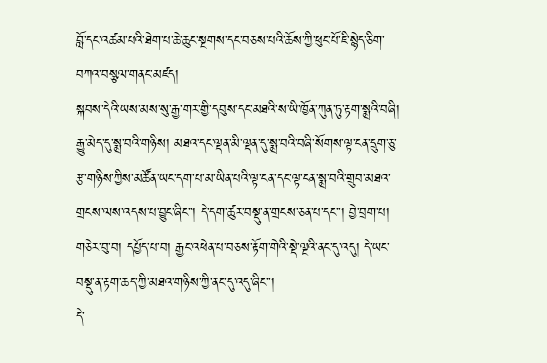བློ་དང་འཚམ་པའི་ཐེག་པ་ཆེ་ཆུང་སྔགས་དང་བཅས་པའི་ཆོས་ཀྱི་ཕུང་པོ་ཇི་སྙེད་ཅིག་བཀའ་བསྩལ་གནང་མཛད།
སྐབས་དེའི་ཡས་མས་སུ་རྒྱ་གར་གྱི་དབུས་དང་མཐའི་ས་ཡི་ཁྱོན་ཀུན་ཏུ་རྟག་སྨྲའི་བཞི། རྒྱུ་མེད་དུ་སྨྲ་བའི་གཉིས། མཐའ་དང་ལྡན་མི་ལྡན་དུ་སྨྲ་བའི་བཞི་སོགས་ལྟ་ངན་དྲུག་ཅུ་རྩ་གཉིས་ཀྱིས་མཚོན་ཡང་དག་པ་མ་ཡིན་པའི་ལྟ་ངན་དང་ལྟ་ངན་སྨྲ་བའི་གྲུབ་མཐའ་གྲངས་ལས་འདས་པ་བྱུང་ཞིང་་། དེ་དག་ཚུར་བསྡུ་ན་གྲངས་ཅན་པ་དང་་། བྱེ་བྲག་པ། གཅེར་བུ་བ། དཔྱོད་པ་བ། རྒྱང་འཕེན་པ་བཅས་རྟོག་གེའི་སྡེ་ལྔའི་ནང་དུ་འདུ། དེ་ཡང་བསྡུ་ན་རྟག་ཆད་ཀྱི་མཐའ་གཉིས་ཀྱི་ནང་དུ་འདུ་ཞིང་་།
དེ་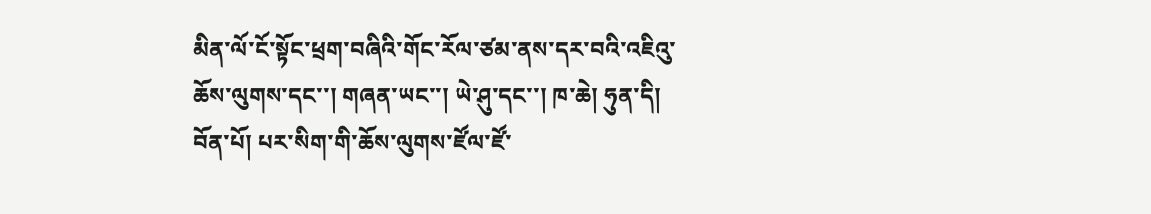མིན་ལོ་ངོ་སྟོང་ཕྲག་བཞིའི་གོང་རོལ་ཙམ་ནས་དར་བའི་འཇིའུ་ཆོས་ལུགས་དང་་། གཞན་ཡང་་། ཡེ་ཤུ་དང་་། ཁ་ཆེ། ཧུན་དི། བོན་པོ། པར་སིག་གི་ཆོས་ལུགས་ཛོལ་ཛོ་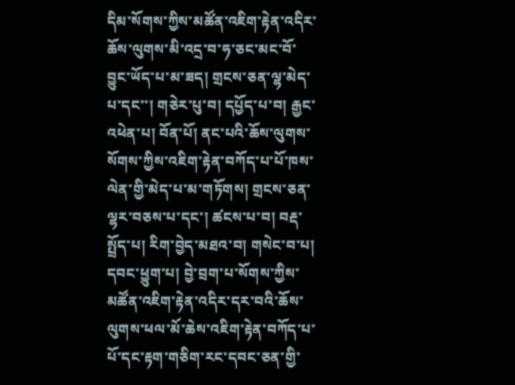དིམ་སོགས་ཀྱིས་མཚོན་འཇིག་རྟེན་འདིར་ཆོས་ལུགས་མི་འདྲ་བ་ཧ་ཅང་མང་བོ་བྱུང་ཡོད་པ་མ་ཟད། གྲངས་ཅན་ལྷ་མེད་པ་དང་་། གཅེར་པུ་བ། དཔྱོད་པ་བ། རྒྱང་འཕེན་པ། བོན་པོ། ནང་པའི་ཆོས་ལུགས་སོགས་ཀྱིས་འཇིག་རྟེན་བཀོད་པ་པོ་ཁས་ལེན་གྱི་མེད་པ་མ་གཏོགས། གྲངས་ཅན་ལྷར་བཅས་པ་དང་། ཚངས་པ་བ། བརྡ་སྤྲོད་པ། རིག་བྱེད་མཐའ་བ། གསེང་བ་པ། དབང་ཕྱུག་པ། བྱེ་བྲག་པ་སོགས་ཀྱིས་མཚོན་འཇིག་རྟེན་འདིར་དར་བའི་ཆོས་ལུགས་ཕལ་མོ་ཆེས་འཇིག་རྟེན་བཀོད་པ་པོ་དང་རྟག་གཅིག་རང་དབང་ཅན་གྱི་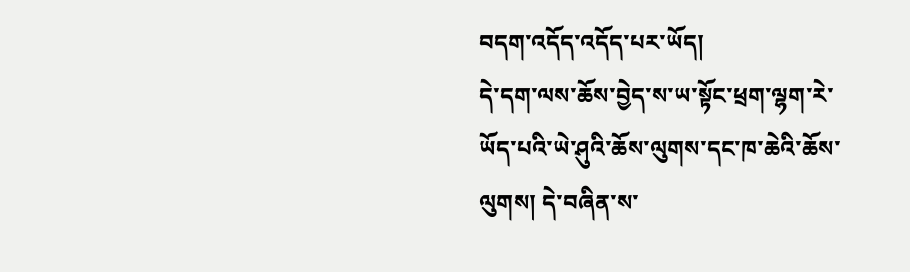བདག་འདོད་འདོད་པར་ཡོད།
དེ་དག་ལས་ཆོས་བྱེད་ས་ཡ་སྟོང་ཕྲག་ལྷག་རེ་ཡོད་པའི་ཡེ་ཤུའི་ཆོས་ལུགས་དང་ཁ་ཆེའི་ཆོས་ལུགས། དེ་བཞིན་ས་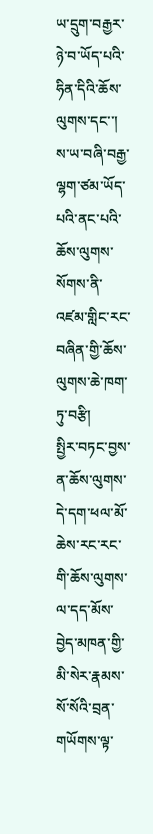ཡ་དྲུག་བརྒྱར་ཉེ་བ་ཡོད་པའི་ཧིན་དིའི་ཆོས་ལུགས་དང་་། ས་ཡ་བཞི་བརྒྱ་ལྷག་ཙམ་ཡོད་པའི་ནང་པའི་ཆོས་ལུགས་སོགས་ནི་འཛམ་གླིང་རང་བཞིན་གྱི་ཆོས་ལུགས་ཆེ་ཁག་ཏུ་བརྩི།
སྤྱིར་བཏང་བྱས་ན་ཆོས་ལུགས་དེ་དག་ཕལ་མོ་ཆེས་རང་རང་གི་ཆོས་ལུགས་ལ་དད་མོས་བྱེད་མཁན་གྱི་མི་སེར་རྣམས་སོ་སོའི་བྲན་གཡོགས་ལྟ་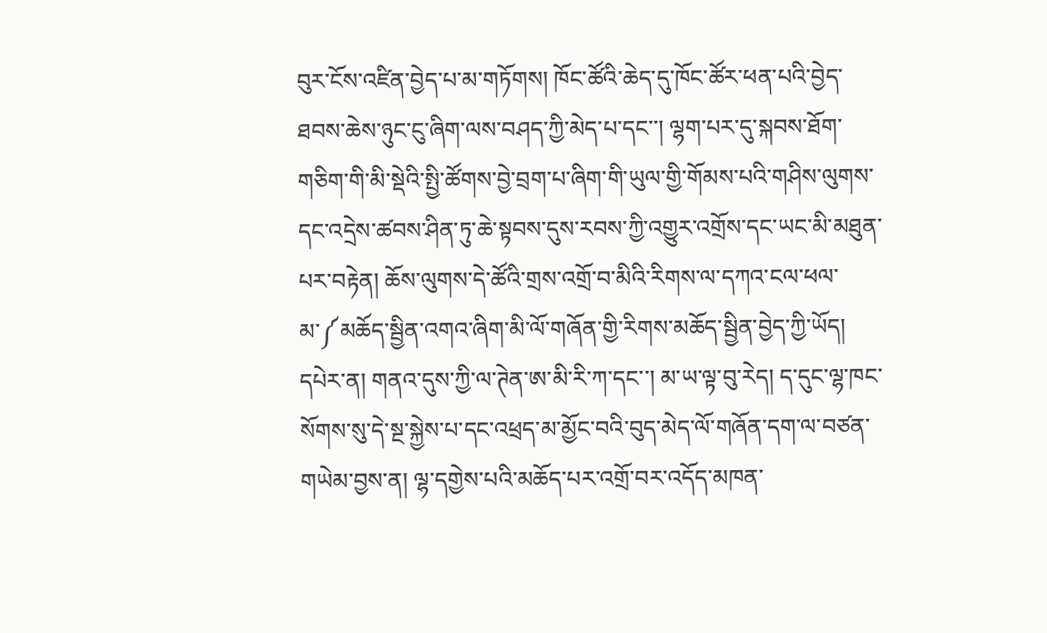བུར་ངོས་འཛིན་བྱེད་པ་མ་གཏོགས། ཁོང་ཚོའི་ཆེད་དུ་ཁོང་ཚོར་ཕན་པའི་བྱེད་ཐབས་ཆེས་ཉུང་ངུ་ཞིག་ལས་བཤད་ཀྱི་མེད་པ་དང་་། ལྷག་པར་དུ་སྐབས་ཐོག་གཅིག་གི་མི་སྡེའི་སྤྱི་ཚོགས་བྱེ་བྲག་པ་ཞིག་གི་ཡུལ་གྱི་གོམས་པའི་གཤིས་ལུགས་དང་འདྲེས་ཚབས་ཤིན་ཏུ་ཆེ་སྟབས་དུས་རབས་ཀྱི་འགྱུར་འགྲོས་དང་ཡང་མི་མཐུན་པར་བརྟེན། ཆོས་ལུགས་དེ་ཚོའི་གྲས་འགྲོ་བ་མིའི་རིགས་ལ་དཀའ་ངལ་ཕལ་མ་༼མཆོད་སྦྱིན་འགའ་ཞིག་མི་ལོ་གཞོན་གྱི་རིགས་མཆོད་སྦྱིན་བྱེད་ཀྱི་ཡོད། དཔེར་ན། གནའ་དུས་ཀྱི་ལ་ཊེན་ཨ་མི་རི་ཀ་དང་་། མ་ཡ་ལྟ་བུ་རེད། ད་དུང་ལྷ་ཁང་སོགས་སུ་དེ་སྔ་སྐྱེས་པ་དང་འཕྲད་མ་མྱོང་བའི་བུད་མེད་ལོ་གཞོན་དག་ལ་བཙན་གཡེམ་བྱས་ན། ལྷ་དགྱེས་པའི་མཆོད་པར་འགྲོ་བར་འདོད་མཁན་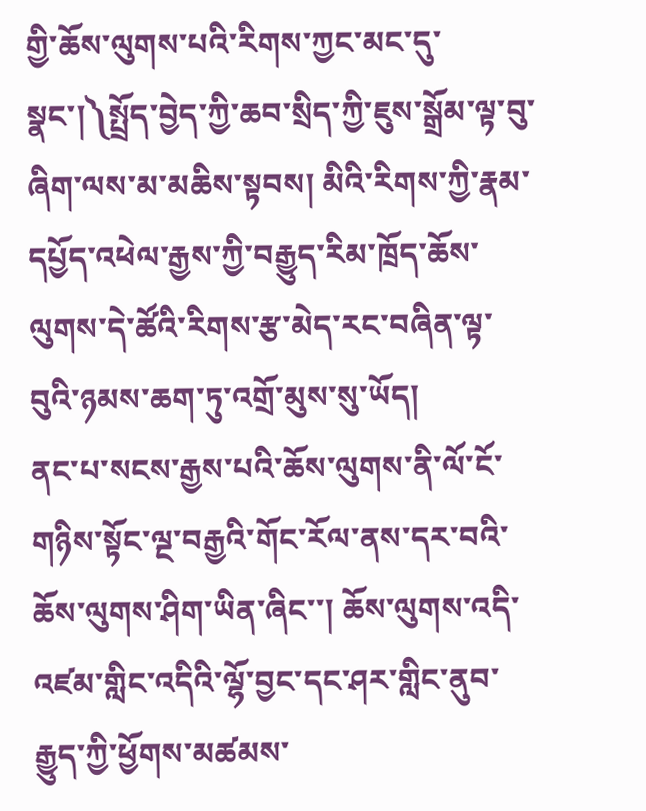གྱི་ཆོས་ལུགས་པའི་རིགས་ཀྱང་མང་དུ་སྣང་།༽སྤྲོད་བྱེད་ཀྱི་ཆབ་སྲིད་ཀྱི་ཇུས་སྒྲོམ་ལྟ་བུ་ཞིག་ལས་མ་མཆིས་སྟབས། མིའི་རིགས་ཀྱི་རྣམ་དཔྱོད་འཕེལ་རྒྱས་ཀྱི་བརྒྱུད་རིམ་ཁྲོད་ཆོས་ལུགས་དེ་ཚོའི་རིགས་རྩ་མེད་རང་བཞིན་ལྟ་བུའི་ཉམས་ཆག་ཏུ་འགྲོ་མུས་སུ་ཡོད།
ནང་པ་སངས་རྒྱས་པའི་ཆོས་ལུགས་ནི་ལོ་ངོ་གཉིས་སྟོང་ལྔ་བརྒྱའི་གོང་རོལ་ནས་དར་བའི་ཆོས་ལུགས་ཤིག་ཡིན་ཞིང་་། ཆོས་ལུགས་འདི་འཛམ་གླིང་འདིའི་ལྷོ་བྱང་དང་ཤར་གླིང་ནུབ་རྒྱུད་ཀྱི་ཕྱོགས་མཚམས་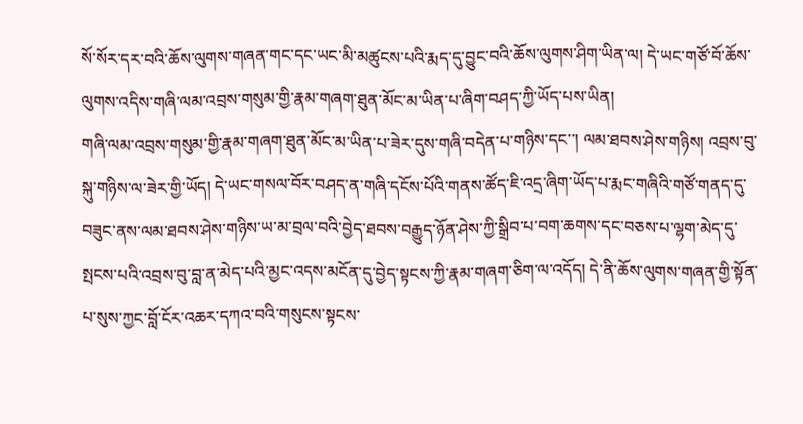སོ་སོར་དར་བའི་ཆོས་ལུགས་གཞན་གང་དང་ཡང་མི་མཚུངས་པའི་རྨད་དུ་བྱུང་བའི་ཆོས་ལུགས་ཤིག་ཡིན་ལ། དེ་ཡང་གཙོ་བོ་ཆོས་ལུགས་འདིས་གཞི་ལམ་འབྲས་གསུམ་གྱི་རྣམ་གཞག་ཐུན་མོང་མ་ཡིན་པ་ཞིག་བཤད་ཀྱི་ཡོད་པས་ཡིན།
གཞི་ལམ་འབྲས་གསུམ་གྱི་རྣམ་གཞག་ཐུན་མོང་མ་ཡིན་པ་ཟེར་དུས་གཞི་བདེན་པ་གཉིས་དང་་། ལམ་ཐབས་ཤེས་གཉིས། འབྲས་བུ་སྐུ་གཉིས་ལ་ཟེར་གྱི་ཡོད། དེ་ཡང་གསལ་བོར་བཤད་ན་གཞི་དངོས་པོའི་གནས་ཚོད་ཇི་འདྲ་ཞིག་ཡོད་པ་རྨང་གཞིའི་གཙོ་གནད་དུ་བཟུང་ནས་ལམ་ཐབས་ཤེས་གཉིས་ཡ་མ་བྲལ་བའི་བྱེད་ཐབས་བརྒྱུད་ཉོན་ཤེས་ཀྱི་སྒྲིབ་པ་བག་ཆགས་དང་བཅས་པ་ལྷག་མེད་དུ་སྤངས་པའི་འབྲས་བུ་བླ་ན་མེད་པའི་མྱང་འདས་མངོན་དུ་བྱེད་སྟངས་ཀྱི་རྣམ་གཞག་ཅིག་ལ་འདོད། དེ་ནི་ཆོས་ལུགས་གཞན་གྱི་སྟོན་པ་སུས་ཀྱང་བློ་ངོར་འཆར་དཀའ་བའི་གསུངས་སྟངས་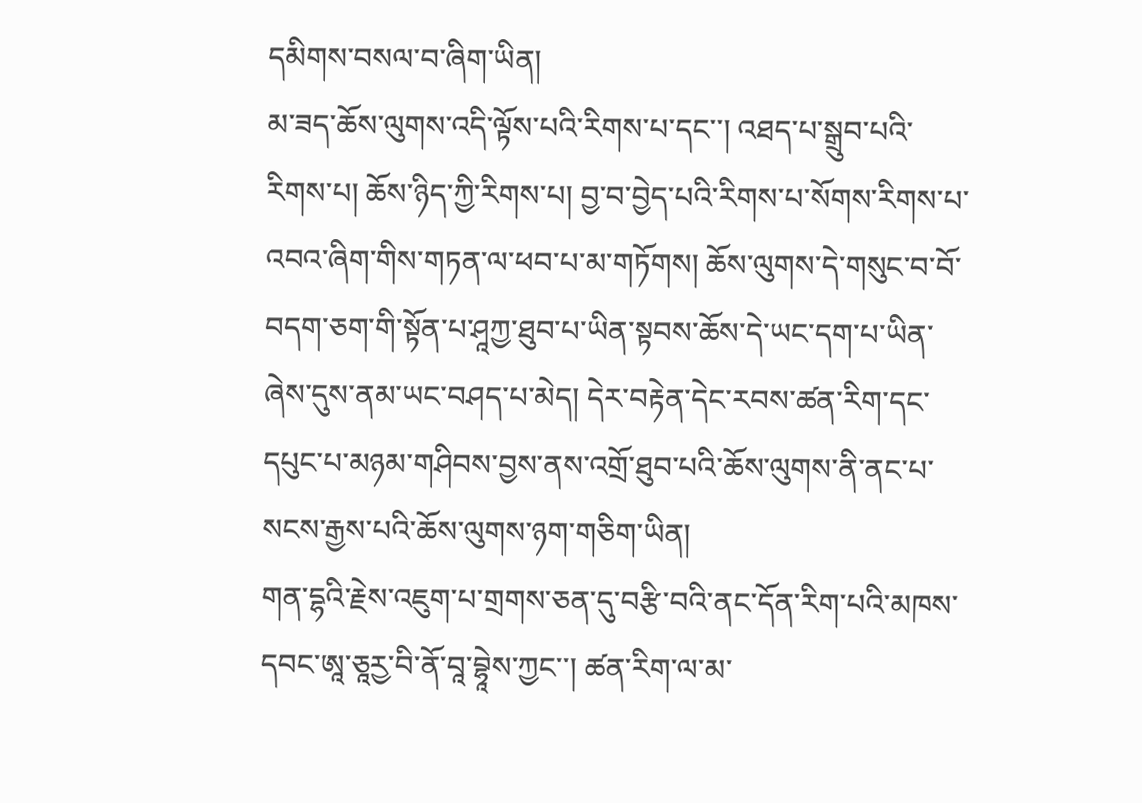དམིགས་བསལ་བ་ཞིག་ཡིན།
མ་ཟད་ཆོས་ལུགས་འདི་ལྟོས་པའི་རིགས་པ་དང་་། འཐད་པ་སྒྲུབ་པའི་རིགས་པ། ཆོས་ཉིད་ཀྱི་རིགས་པ། བྱ་བ་བྱེད་པའི་རིགས་པ་སོགས་རིགས་པ་འབའ་ཞིག་གིས་གཏན་ལ་ཕབ་པ་མ་གཏོགས། ཆོས་ལུགས་དེ་གསུང་བ་བོ་བདག་ཅག་གི་སྟོན་པ་ཤཱཀྱ་ཐུབ་པ་ཡིན་སྟབས་ཆོས་དེ་ཡང་དག་པ་ཡིན་ཞེས་དུས་ནམ་ཡང་བཤད་པ་མེད། དེར་བརྟེན་དེང་རབས་ཚན་རིག་དང་དཔུང་པ་མཉམ་གཤིབས་བྱས་ནས་འགྲོ་ཐུབ་པའི་ཆོས་ལུགས་ནི་ནང་པ་སངས་རྒྱས་པའི་ཆོས་ལུགས་ཉག་གཅིག་ཡིན།
གན་དྷའི་རྗེས་འཇུག་པ་གྲགས་ཅན་དུ་བརྩི་བའི་ནང་དོན་རིག་པའི་མཁས་དབང་ཨཱ་ཅཱརྱ་བི་ནོ་བཱ་བྷཱེས་ཀྱང་་། ཚན་རིག་ལ་མ་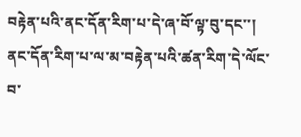བརྟེན་པའི་ནང་དོན་རིག་པ་དེ་ཞ་བོ་ལྟ་བུ་དང་་། ནང་དོན་རིག་པ་ལ་མ་བརྟེན་པའི་ཚན་རིག་དེ་ལོང་བ་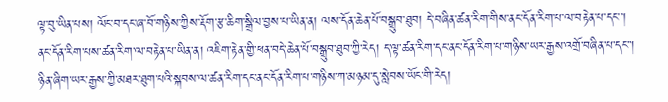ལྟ་བུ་ཡིན་པས། ལོང་བ་དང་ཞ་བོ་གཉིས་ཀྱིས་རྡོག་རྩ་ཆིག་སྒྲིལ་བྱས་པ་ཡིན་ན། ལས་དོན་ཆེན་པོ་བསྒྲུབ་ཐུབ། དེ་བཞིན་ཚན་རིག་གིས་ནང་དོན་རིག་པ་ལ་བརྟེན་པ་དང་་། ནང་དོན་རིག་པས་ཚན་རིག་ལ་བརྟེན་པ་ཡིན་ན། འཇིག་རྟེན་གྱི་ཕན་བདེ་ཆེན་པོ་བསྒྲུབ་ཐུབ་ཀྱི་རེད། ད་ལྟ་ཚན་རིག་དང་ནང་དོན་རིག་པ་གཉིས་ཡར་རྒྱས་འགྲོ་བཞིན་པ་དང་་། ཉིན་ཞིག་ཡར་རྒྱས་ཀྱི་མཐར་ཐུག་པའི་སྐབས་ལ་ཚན་རིག་དང་ནང་དོན་རིག་པ་གཉིས་ཀ་མཉམ་དུ་སླེབས་ཡོང་གི་རེད།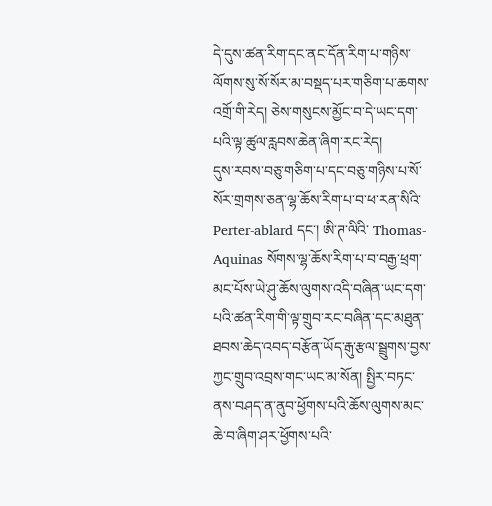དེ་དུས་ཚན་རིག་དང་ནང་དོན་རིག་པ་གཉིས་ལོགས་སུ་སོ་སོར་མ་བསྡད་པར་གཅིག་པ་ཆགས་འགྲོ་གི་རེད། ཅེས་གསུངས་མྱོང་བ་དེ་ཡང་དག་པའི་ལྟ་ཚུལ་རླབས་ཆེན་ཞིག་རང་རེད།
དུས་རབས་བཅུ་གཅིག་པ་དང་བཅུ་གཉིས་པ་སོ་སོར་གྲགས་ཅན་ལྷ་ཆོས་རིག་པ་བ་ཕ་རན་སིའི་ Perter-ablard དང་། ཨི་ཊ་ལིའི་ Thomas-Aquinas སོགས་ལྷ་ཆོས་རིག་པ་བ་བརྒྱ་ཕྲག་མང་པོས་ཡེ་ཤུ་ཆོས་ལུགས་འདི་བཞིན་ཡང་དག་པའི་ཚན་རིག་གི་ལྟ་གྲུབ་རང་བཞིན་དང་མཐུན་ཐབས་ཆེད་འབད་བརྩོན་ཡོད་རྒུ་རྩལ་སྦྲུགས་བྱས་ཀྱང་གྲུབ་འབྲས་གང་ཡང་མ་སོན། སྤྱིར་བཏང་ནས་བཤད་ན་ནུབ་ཕྱོགས་པའི་ཆོས་ལུགས་མང་ཆེ་བ་ཞིག་ཤར་ཕྱོགས་པའི་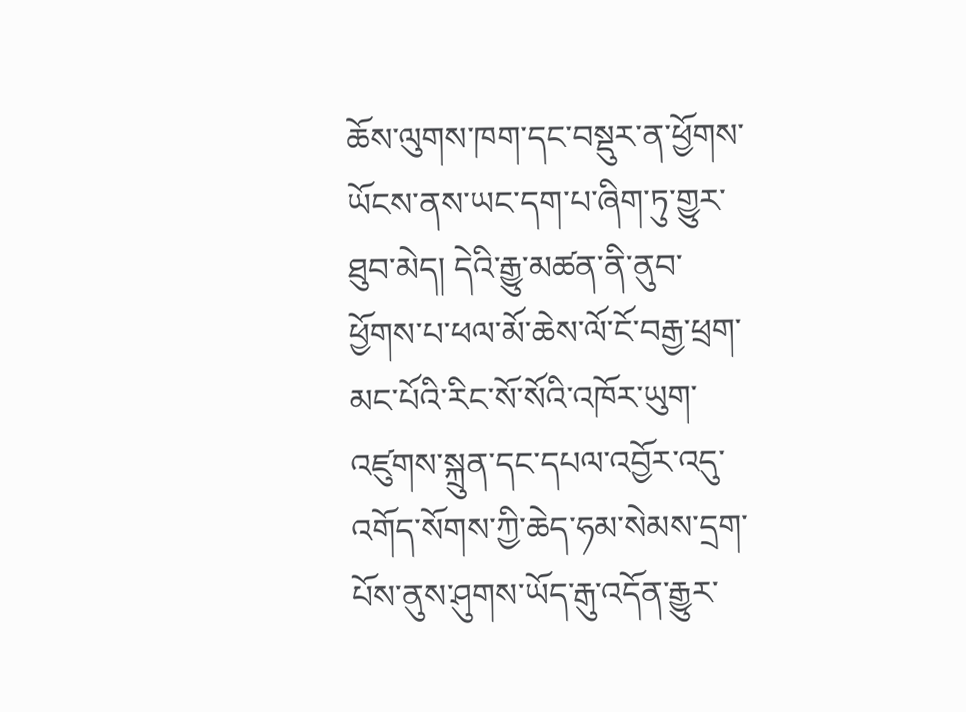ཆོས་ལུགས་ཁག་དང་བསྡུར་ན་ཕྱོགས་ཡོངས་ནས་ཡང་དག་པ་ཞིག་ཏུ་གྱུར་ཐུབ་མེད། དེའི་རྒྱུ་མཚན་ནི་ནུབ་ཕྱོགས་པ་ཕལ་མོ་ཆེས་ལོ་ངོ་བརྒྱ་ཕྲག་མང་པོའི་རིང་སོ་སོའི་འཁོར་ཡུག་འཛུགས་སྐྲུན་དང་དཔལ་འབྱོར་འདུ་འགོད་སོགས་ཀྱི་ཆེད་ཧམ་སེམས་དྲག་པོས་ནུས་ཤུགས་ཡོད་རྒུ་འདོན་རྒྱུར་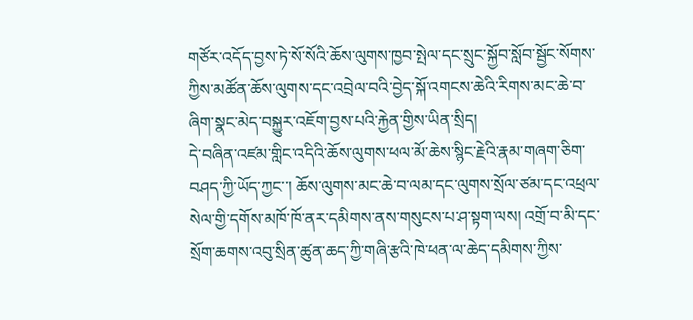གཙོར་འདོད་བྱས་ཏེ་སོ་སོའི་ཆོས་ལུགས་ཁྱབ་སྤེལ་དང་སྲུང་སྐྱོབ་སློབ་སྦྱོང་སོགས་ཀྱིས་མཚོན་ཆོས་ལུགས་དང་འབྲེལ་བའི་བྱེད་སྐོ་འགངས་ཆེའི་རིགས་མང་ཆེ་བ་ཞིག་སྣང་མེད་བསྐྱུར་འཇོག་བྱས་པའི་རྐྱེན་གྱིས་ཡིན་སྲིད།
དེ་བཞིན་འཛམ་གླིང་འདིའི་ཆོས་ལུགས་ཕལ་མོ་ཆེས་སྙིང་རྗེའི་རྣམ་གཞག་ཅིག་བཤད་ཀྱི་ཡོད་ཀྱང་་། ཆོས་ལུགས་མང་ཆེ་བ་ལམ་དང་ལུགས་སྲོལ་ཙམ་དང་འཕྲལ་སེལ་གྱི་དགོས་མཁོ་ཁོ་ནར་དམིགས་ནས་གསུངས་པ་ཤ་སྟག་ལས། འགྲོ་བ་མི་དང་སྲོག་ཆགས་འབུ་སྲིན་ཚུན་ཆད་ཀྱི་གཞི་རྩའི་ཁེ་ཕན་ལ་ཆེད་དམིགས་ཀྱིས་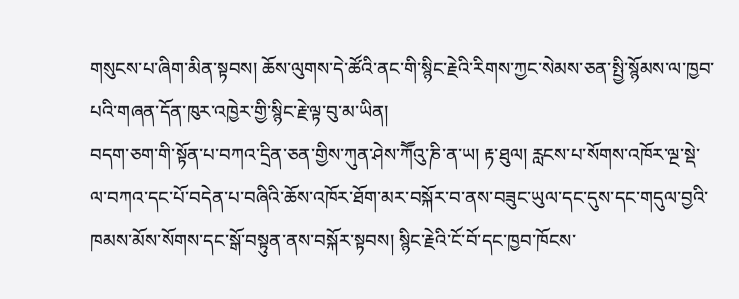གསུངས་པ་ཞིག་མིན་སྟབས། ཆོས་ལུགས་དེ་ཚོའི་ནང་གི་སྙིང་རྗེའི་རིགས་ཀྱང་སེམས་ཅན་སྤྱི་སྙོམས་ལ་ཁྱབ་པའི་གཞན་དོན་ཁུར་འཁྱེར་གྱི་སྙིང་རྗེ་ལྟ་བུ་མ་ཡིན།
བདག་ཅག་གི་སྟོན་པ་བཀའ་དྲིན་ཅན་གྱིས་ཀུན་ཤེས་ཀཽའུ་ཎི་ན་ཡ། རྟ་ཐུལ། རླངས་པ་སོགས་འཁོར་ལྔ་སྡེ་ལ་བཀའ་དང་པོ་བདེན་པ་བཞིའི་ཆོས་འཁོར་ཐོག་མར་བསྐོར་བ་ནས་བཟུང་ཡུལ་དང་དུས་དང་གདུལ་བྱའི་ཁམས་མོས་སོགས་དང་སྒོ་བསྟུན་ནས་བསྐོར་སྟབས། སྙིང་རྗེའི་ངོ་བོ་དང་ཁྱབ་ཁོངས་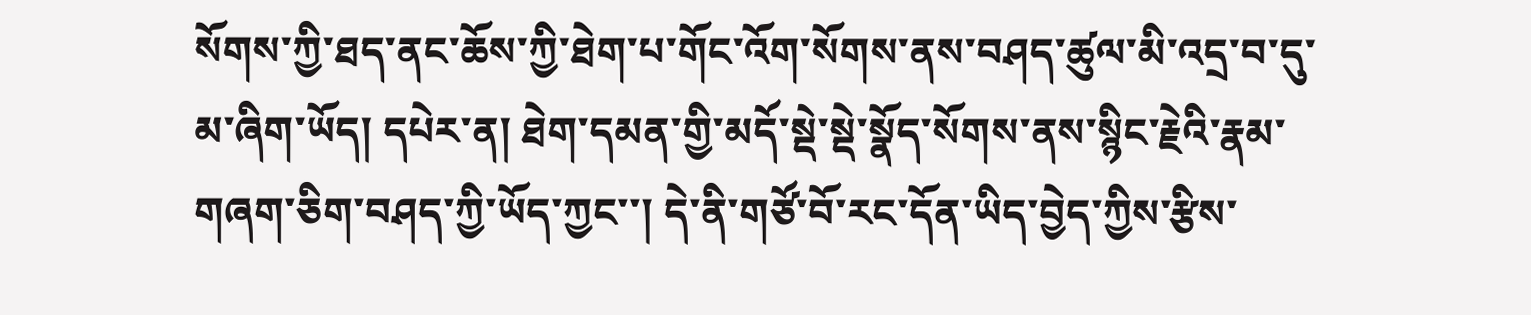སོགས་ཀྱི་ཐད་ནང་ཆོས་ཀྱི་ཐེག་པ་གོང་འོག་སོགས་ནས་བཤད་ཚུལ་མི་འདྲ་བ་དུ་མ་ཞིག་ཡོད། དཔེར་ན། ཐེག་དམན་གྱི་མདོ་སྡེ་སྡེ་སྣོད་སོགས་ནས་སྙིང་རྗེའི་རྣམ་གཞག་ཅིག་བཤད་ཀྱི་ཡོད་ཀྱང་་། དེ་ནི་གཙོ་བོ་རང་དོན་ཡིད་བྱེད་ཀྱིས་རྩིས་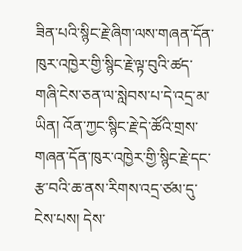ཟིན་པའི་སྙིང་རྗེ་ཞིག་ལས་གཞན་དོན་ཁུར་འཁྱེར་གྱི་སྙིང་རྗེ་ལྟ་བུའི་ཚད་གཞི་ངེས་ཅན་ལ་སླེབས་པ་དེ་འདྲ་མ་ཡིན། འོན་ཀྱང་སྙིང་རྗེ་དེ་ཚོའི་གྲས་གཞན་དོན་ཁུར་འཁྱེར་གྱི་སྙིང་རྗེ་དང་རྩ་བའི་ཆ་ནས་རིགས་འདྲ་ཙམ་དུ་ངེས་པས། དེས་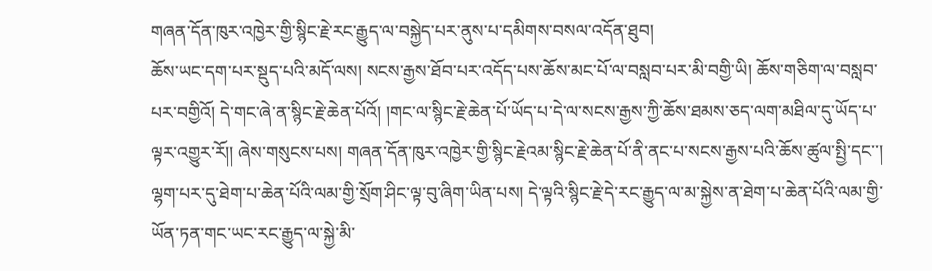གཞན་དོན་ཁུར་འཁྱེར་གྱི་སྙིང་རྗེ་རང་རྒྱུད་ལ་བསྐྱེད་པར་ནུས་པ་དམིགས་བསལ་འདོན་ཐུབ།
ཆོས་ཡང་དག་པར་སྡུད་པའི་མདོ་ལས། སངས་རྒྱས་ཐོབ་པར་འདོད་པས་ཆོས་མང་པོ་ལ་བསླབ་པར་མི་བགྱི་ཡི། ཆོས་གཅིག་ལ་བསླབ་པར་བགྱིའོ། དེ་གང་ཞེ་ན་སྙིང་རྗེ་ཆེན་པོའོ། །གང་ལ་སྙིང་རྗེ་ཆེན་པོ་ཡོད་པ་དེ་ལ་སངས་རྒྱས་ཀྱི་ཆོས་ཐམས་ཅད་ལག་མཐིལ་དུ་ཡོད་པ་ལྟར་འགྱུར་རོ།། ཞེས་གསུངས་པས། གཞན་དོན་ཁུར་འཁྱེར་གྱི་སྙིང་རྗེའམ་སྙིང་རྗེ་ཆེན་པོ་ནི་ནང་པ་སངས་རྒྱས་པའི་ཆོས་ཚུལ་སྤྱི་དང་་། ལྷག་པར་དུ་ཐེག་པ་ཆེན་པོའི་ལམ་གྱི་སྲོག་ཤིང་ལྟ་བུ་ཞིག་ཡིན་པས། དེ་ལྟའི་སྙིང་རྗེ་དེ་རང་རྒྱུད་ལ་མ་སྐྱེས་ན་ཐེག་པ་ཆེན་པོའི་ལམ་གྱི་ཡོན་ཏན་གང་ཡང་རང་རྒྱུད་ལ་སྐྱེ་མི་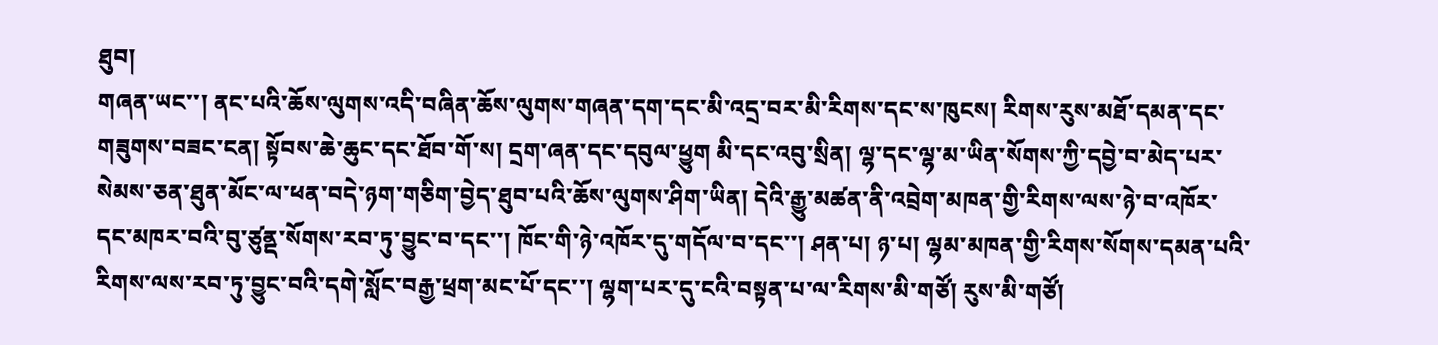ཐུབ།
གཞན་ཡང་་། ནང་པའི་ཆོས་ལུགས་འདི་བཞིན་ཆོས་ལུགས་གཞན་དག་དང་མི་འདྲ་བར་མི་རིགས་དང་ས་ཁུངས། རིགས་རུས་མཐོ་དམན་དང་གཟུགས་བཟང་ངན། སྟོབས་ཆེ་ཆུང་དང་ཐོབ་གོ་ས། དྲག་ཞན་དང་དབུལ་ཕྱུག མི་དང་འབུ་སྲིན། ལྷ་དང་ལྷ་མ་ཡིན་སོགས་ཀྱི་དབྱེ་བ་མེད་པར་སེམས་ཅན་ཐུན་མོང་ལ་ཕན་བདེ་ཉག་གཅིག་བྱེད་ཐུབ་པའི་ཆོས་ལུགས་ཤིག་ཡིན། དེའི་རྒྱུ་མཚན་ནི་འབྲེག་མཁན་གྱི་རིགས་ལས་ཉེ་བ་འཁོར་དང་མཁར་བའི་བུ་ཙུནྡ་སོགས་རབ་ཏུ་བྱུང་བ་དང་་། ཁོང་གི་ཉེ་འཁོར་དུ་གདོལ་བ་དང་་། ཤན་པ། ཉ་པ། ལྷམ་མཁན་གྱི་རིགས་སོགས་དམན་པའི་རིགས་ལས་རབ་ཏུ་བྱུང་བའི་དགེ་སློང་བརྒྱ་ཕྲག་མང་པོ་དང་་། ལྷག་པར་དུ་ངའི་བསྟན་པ་ལ་རིགས་མི་གཙོ། རུས་མི་གཙོ།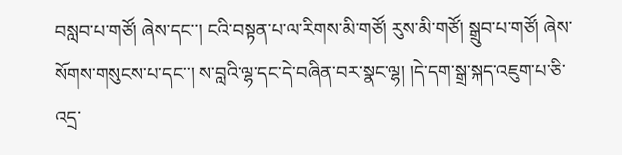བསླབ་པ་གཙོ། ཞེས་དང་་། ངའི་བསྟན་པ་ལ་རིགས་མི་གཙོ། རུས་མི་གཙོ། སྒྲུབ་པ་གཙོ། ཞེས་སོགས་གསུངས་པ་དང་་། ས་བླའི་ལྷ་དང་དེ་བཞིན་བར་སྣང་ལྷ། །དེ་དག་སྒྲ་སྐད་འཇུག་པ་ཅི་འདྲ་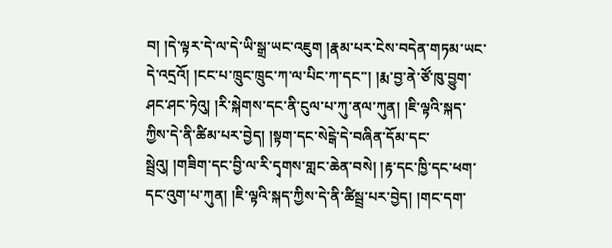བ། །དེ་ལྟར་དེ་ལ་དེ་ཡི་སྒྲ་ཡང་འཇུག །རྣམ་པར་ངེས་བདེན་གཏམ་ཡང་དེ་འདྲའོ། །ངང་པ་ཁྲུང་ཁྲུང་ཀ་ལ་པིང་ཀ་དང་་། །རྨ་བྱ་ནེ་ཙོ་ཁུ་བྱུག་ཤང་ཤང་ཏེའུ། །རི་སྐེགས་དང་ནི་ངུལ་པ་ཀུ་ནལ་ཀུན། །ཇི་ལྟའི་སྐད་ཀྱིས་དེ་ནི་ཚིམ་པར་བྱེད། །སྟག་དང་སེངྒེ་དེ་བཞིན་དོམ་དང་སྦྲེའུ། །གཟིག་དང་བྱི་ལ་རི་དྭགས་གླང་ཆེན་བསེ། །རྟ་དང་ཁྱི་དང་ཕག་དང་འུག་པ་ཀུན། །ཇི་ལྟའི་སྐད་ཀྱིས་དེ་ནི་ཚིསྦྲ་པར་བྱེད། །གང་དག་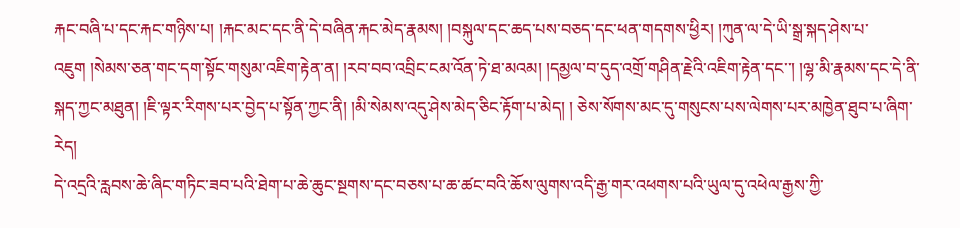རྐང་བཞི་པ་དང་རྐང་གཉིས་པ། །རྐང་མང་དང་ནི་དེ་བཞིན་རྐང་མེད་རྣམས། །བསྐུལ་དང་ཆད་པས་བཅད་དང་ཕན་གདགས་ཕྱིར། །ཀུན་ལ་དེ་ཡི་སྒྲ་སྐད་ཤེས་པ་འཇུག །སེམས་ཅན་གང་དག་སྟོང་གསུམ་འཇིག་རྟེན་ན། །རབ་བབ་འབྲིང་ངམ་འོན་ཏེ་ཐ་མའམ། །དམྱལ་བ་དུད་འགྲོ་གཤིན་རྗེའི་འཇིག་རྟེན་དང་་། །ལྷ་མི་རྣམས་དང་དེ་ནི་སྐད་ཀྱང་མཐུན། །ཇི་ལྟར་རིགས་པར་བྱེད་པ་སྟོན་ཀྱང་ནི། །མི་སེམས་འདུ་ཤེས་མེད་ཅིང་རྟོག་པ་མེད། ། ཅེས་སོགས་མང་དུ་གསུངས་པས་ལེགས་པར་མཁྱེན་ཐུབ་པ་ཞིག་རེད།
དེ་འདྲའི་རླབས་ཆེ་ཞིང་གཏིང་ཟབ་པའི་ཐེག་པ་ཆེ་ཆུང་སྔགས་དང་བཅས་པ་ཆ་ཚང་བའི་ཆོས་ལུགས་འདི་རྒྱ་གར་འཕགས་པའི་ཡུལ་དུ་འཕེལ་རྒྱས་ཀྱི་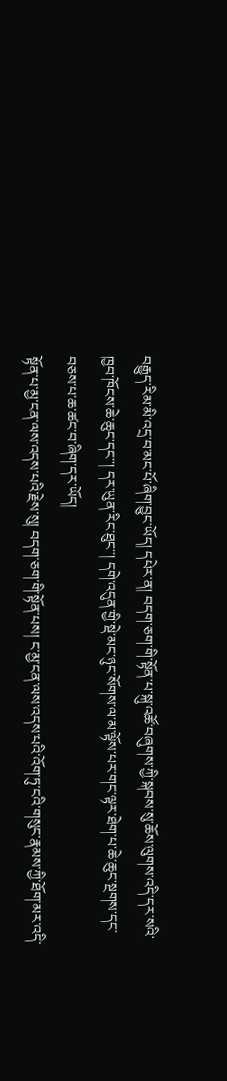བརྒྱུད་རིམ་མི་འདྲ་བ་མང་པོ་ཞིག་བྱུང་ཡོད། དཔེར་ན། བདག་ཅག་གི་སྟོན་པ་སྐུ་འཚོ་བཞུགས་ཀྱི་སྐབས་སུ་ཆོས་ལུགས་འདི་དར་སའི་ཁྱབ་ཁོངས་ཆེ་ཆུང་དང་་། དར་ཡུན་རིང་ཐུང་་། དགེ་འདུན་གྱི་སྡེ་མང་ཉུང་སོགས་ལ་མ་ལྟོས་པར་གང་ལྟར་ཐེག་པ་ཆེ་ཆུང་སྔགས་དང་བཅས་པ་ཆ་ཚང་བ་ཞིག་དར་ཡོད།
སྟོན་པ་མྱ་ངན་ལས་འདས་པའི་རྗེས་སུ། བདག་ཅག་གི་སྟོན་པས། ང་མྱ་ངན་ལས་འདས་པའི་འོག་ཏུ་ངའི་གསུང་རྣམས་ཀྱི་ཐོག་མར་འདི་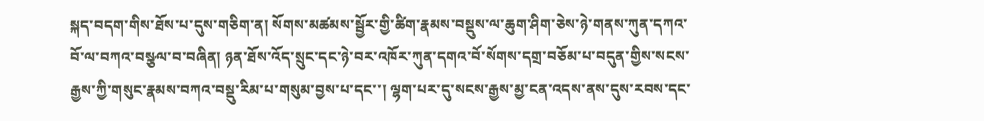སྐད་བདག་གིས་ཐོས་པ་དུས་གཅིག་ན། སོགས་མཚམས་སྦྱོར་གྱི་ཚིག་རྣམས་བསྡུས་ལ་ཆུག་ཤིག་ཅེས་ཉེ་གནས་ཀུན་དཀའ་བོ་ལ་བཀའ་བསྩལ་བ་བཞིན། ཉན་ཐོས་འོད་སྲུང་དང་ཉེ་བར་འཁོར་ཀུན་དགའ་བོ་སོགས་དགྲ་བཅོམ་པ་བདུན་གྱིས་སངས་རྒྱས་ཀྱི་གསུང་རྣམས་བཀའ་བསྡུ་རིམ་པ་གསུམ་བྱས་པ་དང་་། ལྷག་པར་དུ་སངས་རྒྱས་མྱ་ངན་འདས་ནས་དུས་རབས་དང་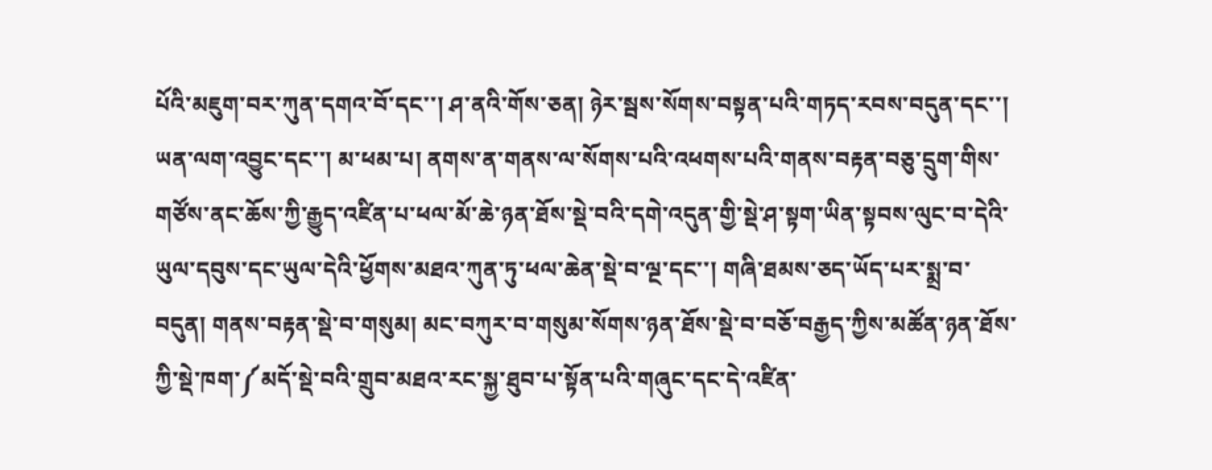པོའི་མཇུག་བར་ཀུན་དགའ་བོ་དང་་། ཤ་ནའི་གོས་ཅན། ཉེར་སྦས་སོགས་བསྟན་པའི་གཏད་རབས་བདུན་དང་་། ཡན་ལག་འབྱུང་དང་་། མ་ཕམ་པ། ནགས་ན་གནས་ལ་སོགས་པའི་འཕགས་པའི་གནས་བརྟན་བཅུ་དྲུག་གིས་གཙོས་ནང་ཆོས་ཀྱི་རྒྱུད་འཛིན་པ་ཕལ་མོ་ཆེ་ཉན་ཐོས་སྡེ་བའི་དགེ་འདུན་གྱི་སྡེ་ཤ་སྟག་ཡིན་སྟབས་ལུང་བ་དེའི་ཡུལ་དབུས་དང་ཡུལ་དེའི་ཕྱོགས་མཐའ་ཀུན་ཏུ་ཕལ་ཆེན་སྡེ་བ་ལྔ་དང་་། གཞི་ཐམས་ཅད་ཡོད་པར་སྨྲ་བ་བདུན། གནས་བརྟན་སྡེ་བ་གསུམ། མང་བཀུར་བ་གསུམ་སོགས་ཉན་ཐོས་སྡེ་བ་བཅོ་བརྒྱད་ཀྱིས་མཚོན་ཉན་ཐོས་ཀྱི་སྡེ་ཁག་༼མདོ་སྡེ་བའི་གྲུབ་མཐའ་རང་སྐྱ་ཐུབ་པ་སྟོན་པའི་གཞུང་དང་དེ་འཛིན་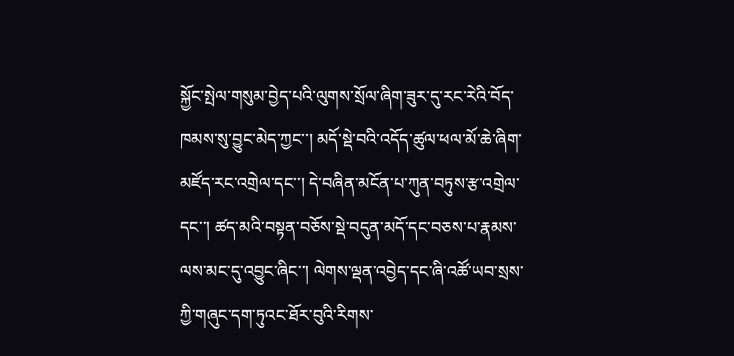སྐྱོང་སྤེལ་གསུམ་བྱེད་པའི་ལུགས་སྲོལ་ཞིག་ཟུར་དུ་རང་རེའི་བོད་ཁམས་སུ་བྱུང་མེད་ཀྱང་་། མདོ་སྡེ་བའི་འདོད་ཚུལ་ཕལ་མོ་ཆེ་ཞིག་མཛོད་རང་འགྲེལ་དང་་། དེ་བཞིན་མངོན་པ་ཀུན་བཏུས་རྩ་འགྲེལ་དང་་། ཚད་མའི་བསྟན་བཅོས་སྡེ་བདུན་མདོ་དང་བཅས་པ་རྣམས་ལས་མང་དུ་འབྱུང་ཞིང་་། ལེགས་ལྡན་འབྱེད་དང་ཞི་འཚོ་ཡབ་སྲས་ཀྱི་གཞུང་དག་ཏུའང་ཐོར་བུའི་རིགས་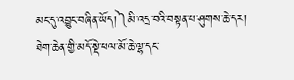མང་དུ་འབྱུང་བཞིན་ཡོད།༽མི་འདྲ་བའི་བསྟན་པ་ཤུགས་ཆེ་དར།
ཐེག་ཆེན་གྱི་མདོ་སྡེ་ཕལ་མོ་ཆེ་ལྷ་དང་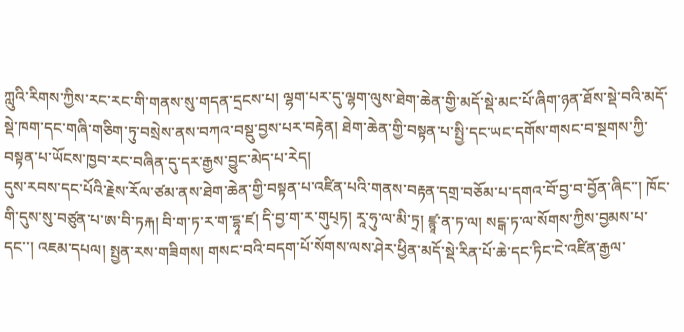ཀླུའི་རིགས་ཀྱིས་རང་རང་གི་གནས་སུ་གདན་དྲངས་པ། ལྷག་པར་དུ་ལྷག་ལུས་ཐེག་ཆེན་གྱི་མདོ་སྡེ་མང་པོ་ཞིག་ཉན་ཐོས་སྡེ་བའི་མདོ་སྡེ་ཁག་དང་གཞི་གཅིག་ཏུ་བསྲེས་ནས་བཀའ་བསྡུ་བྱས་པར་བརྟེན། ཐེག་ཆེན་གྱི་བསྟན་པ་སྤྱི་དང་ཡང་དགོས་གསང་བ་སྔགས་ཀྱི་བསྟན་པ་ཡོངས་ཁྱབ་རང་བཞིན་དུ་དར་རྒྱས་བྱུང་མེད་པ་རེད།
དུས་རབས་དང་པོའི་རྗེས་རོལ་ཙམ་ནས་ཐེག་ཆེན་གྱི་བསྟན་པ་འཛིན་པའི་གནས་བརྟན་དགྲ་བཅོམ་པ་དགའ་བོ་བྱ་བ་བྱོན་ཞིང་་། ཁོང་གི་དུས་སུ་བཙུན་པ་ཨ་བི་ཏརྐ། བི་ག་ཏ་ར་ག་དྷཱ་ཛ། དི་བྱ་ག་ར་གུཔ྄ཏ། རཱ་ཧུ་ལ་མི་ཏྲ། ཛྙཱ་ན་ཏ་ལ། སངྒ་ཏ་ལ་སོགས་ཀྱིས་བྱམས་པ་དང་་། འཇམ་དཔལ། སྤྱན་རས་གཟིགས། གསང་བའི་བདག་པོ་སོགས་ལས་ཤེར་ཕྱིན་མདོ་སྡེ་རིན་པོ་ཆེ་དང་ཏིང་ངེ་འཛིན་རྒྱལ་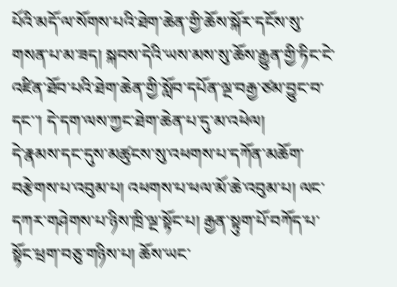པོའི་མདོ་ལ་སོགས་པའི་ཐེག་ཆེན་གྱི་ཆོས་སྐོར་དངོས་སུ་གསན་པ་མ་ཟད། སྐབས་དེའི་ཡས་མས་སུ་ཆོས་རྒྱུན་གྱི་ཏིང་ངེ་འཛིན་ཐོབ་པའི་ཐེག་ཆེན་གྱི་སློབ་དཔོན་ལྔ་བརྒྱ་ཙམ་བྱུང་བ་དང་་། དེ་དག་ལས་ཀྱང་ཐེག་ཆེན་པ་དུ་མ་འཕེལ།
དེ་རྣམས་དང་དུས་མཚུངས་སུ་འཕགས་པ་དཀོན་མཆོག་བརྩེགས་པ་འབུམ་པ། འཕགས་པ་ཕལ་མོ་ཆེ་འབུམ་པ། ལང་དཀར་གཤེགས་པ་ཉིས་ཁྲི་ལྔ་སྟོང་པ། རྒྱན་སྟུག་པོ་བཀོད་པ་སྟོང་ཕྲག་བཅུ་གཉིས་པ། ཆོས་ཡང་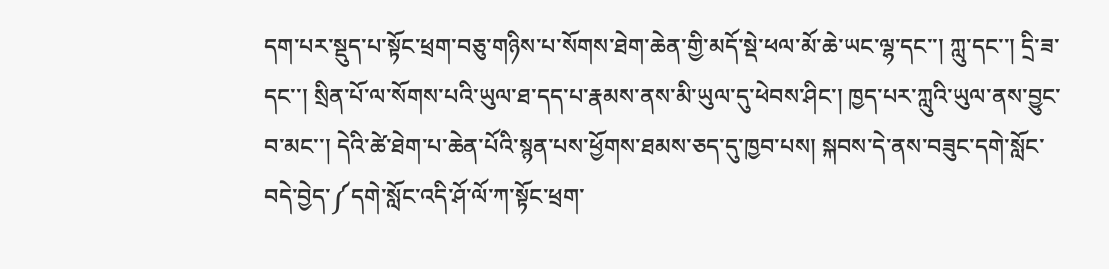དག་པར་སྡུད་པ་སྟོང་ཕྲག་བཅུ་གཉིས་པ་སོགས་ཐེག་ཆེན་གྱི་མདོ་སྡེ་ཕལ་མོ་ཆེ་ཡང་ལྷ་དང་་། ཀླུ་དང་་། དྲི་ཟ་དང་་། སྲིན་པོ་ལ་སོགས་པའི་ཡུལ་ཐ་དད་པ་རྣམས་ནས་མི་ཡུལ་དུ་ཕེབས་ཤིང་། ཁྱད་པར་ཀླུའི་ཡུལ་ནས་བྱུང་བ་མང་་། དེའི་ཚེ་ཐེག་པ་ཆེན་པོའི་སྙན་པས་ཕྱོགས་ཐམས་ཅད་དུ་ཁྱབ་པས། སྐབས་དེ་ནས་བཟུང་དགེ་སློང་བདེ་བྱེད་༼དགེ་སློང་འདི་ཤོ་ལོ་ཀ་སྟོང་ཕྲག་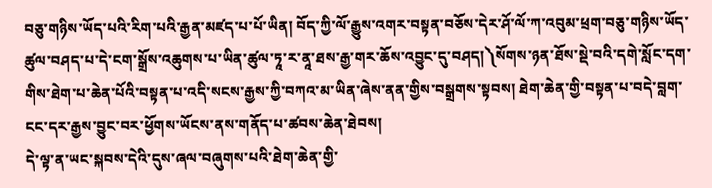བཅུ་གཉིས་ཡོད་པའི་རིག་པའི་རྒྱན་མཛད་པ་པོ་ཡིན། བོད་ཀྱི་ལོ་རྒྱུས་འགར་བསྟན་བཅོས་དེར་ཤོ་ལོ་ཀ་འབུམ་ཕྲག་བཅུ་གཉིས་ཡོད་ཚུལ་བཤད་པ་དེ་ངག་སྒྲོས་འཆུགས་པ་ཡིན་ཚུལ་ཏཱ་ར་ནཱ་ཐས་རྒྱ་གར་ཆོས་འབྱུང་དུ་བཤད།༽སོགས་ཉན་ཐོས་སྡེ་བའི་དགེ་སློང་དག་གིས་ཐེག་པ་ཆེན་པོའི་བསྟན་པ་འདི་སངས་རྒྱས་ཀྱི་བཀའ་མ་ཡིན་ཞེས་ནན་གྱིས་བསྒྲགས་སྟབས། ཐེག་ཆེན་གྱི་བསྟན་པ་བདེ་བླག་ངང་དར་རྒྱས་བྱུང་བར་ཕྱོགས་ཡོངས་ནས་གནོད་པ་ཚབས་ཆེན་ཐེབས།
དེ་ལྟ་ན་ཡང་སྐབས་དེའི་དུས་ཞལ་བཞུགས་པའི་ཐེག་ཆེན་གྱི་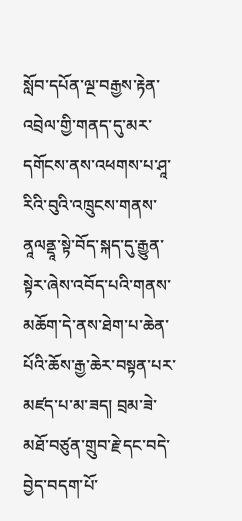སློབ་དཔོན་ལྔ་བརྒྱས་རྟེན་འབྲེལ་གྱི་གནད་དུ་མར་དགོངས་ནས་འཕགས་པ་ཤཱ་རིའི་བུའི་འཁྲུངས་གནས་ནཱལནྡཱ་སྟེ་བོད་སྐད་དུ་རྒྱུན་སྟེར་ཞེས་འབོད་པའི་གནས་མཆོག་དེ་ནས་ཐེག་པ་ཆེན་པོའི་ཆོས་རྒྱ་ཆེར་བསྟན་པར་མཛད་པ་མ་ཟད། བྲམ་ཟེ་མཐོ་བཙུན་གྲུབ་རྗེ་དང་བདེ་བྱེད་བདག་པོ་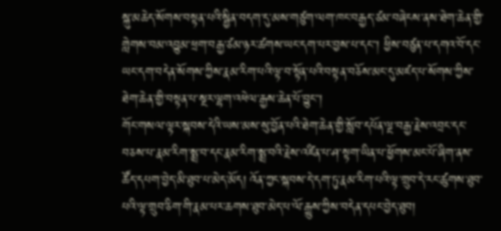སྐུ་མཆེད་སོགས་བསྟན་པའི་སྦྱིན་བདག་དུ་མས་གཙུག་ལག་ཁང་བརྒྱད་ཙམ་བཞེངས་ནས་ཐེག་ཆེན་གྱི་གླེགས་བམ་འབྱུམ་ཕྲག་བརྒྱ་ཙམ་ཉར་ཚགས་ཡང་དག་པར་བྱས་པ་དང་་། ཕྱིས་བཙུན་པ་དགའ་བོ་དང་ཡང་དག་བདེན་སོགས་ཀྱིས་རྣམ་རིག་པའི་ལྟ་བ་སྟོན་པའི་བསྟན་བཅོས་མང་དུ་མཛད་པ་སོགས་ཀྱིས་ཐེག་ཆེན་གྱི་བསྟན་པ་སྔར་ལྷག་འཕེལ་རྒྱས་ཆེན་པོ་བྱུང་་།
གོང་གསལ་ལྟར་སྐབས་དེའི་ཡས་མས་སུ་བྱོན་པའི་ཐེག་ཆེན་གྱི་སློབ་དཔོན་ལྔ་བརྒྱ་རྗེས་འབྲང་དང་བཅས་པ་རྣམ་རིག་སྨྲ་བ་དང་རྣམ་རིག་སྨྲ་བའི་རྗེས་འཛིན་པ་ཤ་སྟག་ཡིན་པ་ཕྱོགས་མང་པོ་ཞིག་ནས་ཚོད་དཔག་བྱེད་མི་ཐུབ་པ་མེད་མོད། འོན་ཀྱང་སྐབས་དེ་དག་ཏུ་རྣམ་རིག་པའི་ལྟ་གྲུབ་དེ་རང་ཚུགས་ཐུབ་པའི་ལྟ་གྲུབ་ཅིག་གི་རྣམ་པར་ཆགས་ཐུབ་མེད་པ་ལོ་རྒྱུས་ཀྱིས་བདེན་དཔང་བྱེད་ཐུབ།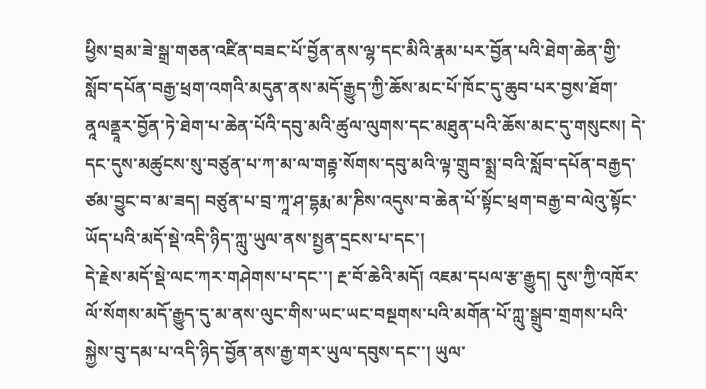ཕྱིས་བྲམ་ཟེ་སྒྲ་གཅན་འཛིན་བཟང་པོ་བྱོན་ནས་ལྷ་དང་མིའི་རྣམ་པར་བྱོན་པའི་ཐེག་ཆེན་གྱི་སློབ་དཔོན་བརྒྱ་ཕྲག་འགའི་མདུན་ནས་མདོ་རྒྱུད་ཀྱི་ཆོས་མང་པོ་ཁོང་དུ་ཆུབ་པར་བྱས་ཐོག་ནཱལནྡཱར་བྱོན་ཏེ་ཐེག་པ་ཆེན་པོའི་དབུ་མའི་ཚུལ་ལུགས་དང་མཐུན་པའི་ཆོས་མང་དུ་གསུངས། དེ་དང་དུས་མཚུངས་སུ་བཙུན་པ་ཀ་མ་ལ་གརྦྷ་སོགས་དབུ་མའི་ལྟ་གྲུབ་སྨྲ་བའི་སློབ་དཔོན་བརྒྱད་ཙམ་བྱུང་བ་མ་ཟད། བཙུན་པ་བྲ་ཀཱ་ཤ་དྷརྨ་མ་ཎིས་འདུས་བ་ཆེན་པོ་སྟོང་ཕྲག་བརྒྱ་བ་ལེའུ་སྟོང་ཡོད་པའི་མདོ་སྡེ་འདི་ཉིད་ཀླུ་ཡུལ་ནས་སྤྱན་དྲངས་པ་དང་།
དེ་རྗེས་མདོ་སྡེ་ལང་ཀར་གཤེགས་པ་དང་་། རྔ་བོ་ཆེའི་མདོ། འཇམ་དཔལ་རྩ་རྒྱུད། དུས་ཀྱི་འཁོར་ལོ་སོགས་མདོ་རྒྱུད་དུ་མ་ནས་ལུང་གིས་ཡང་ཡང་བསྔགས་པའི་མགོན་པོ་ཀླུ་སྒྲུབ་གྲགས་པའི་སྐྱེས་བུ་དམ་པ་འདི་ཉིད་བྱོན་ནས་རྒྱ་གར་ཡུལ་དབུས་དང་་། ཡུལ་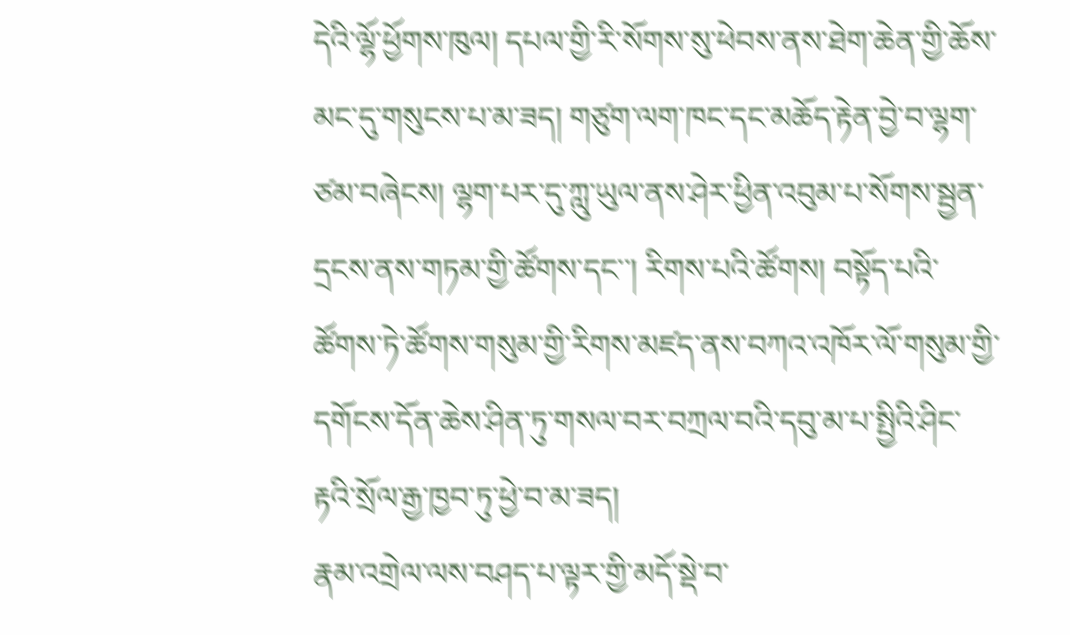དེའི་ལྷོ་ཕྱོགས་ཁུལ། དཔལ་གྱི་རི་སོགས་སུ་ཕེབས་ནས་ཐེག་ཆེན་གྱི་ཆོས་མང་དུ་གསུངས་པ་མ་ཟད། གཙུག་ལག་ཁང་དང་མཆོད་རྟེན་བྱེ་བ་ལྷག་ཙམ་བཞེངས། ལྷག་པར་དུ་ཀླུ་ཡུལ་ནས་ཤེར་ཕྱིན་འབུམ་པ་སོགས་སྦྱན་དྲངས་ནས་གཏམ་གྱི་ཚོགས་དང་་། རིགས་པའི་ཚོགས། བསྟོད་པའི་ཚོགས་ཏེ་ཚོགས་གསུམ་གྱི་རིགས་མཛད་ནས་བཀའ་འཁོར་ལོ་གསུམ་གྱི་དགོངས་དོན་ཆེས་ཤིན་ཏུ་གསལ་བར་བཀྲལ་བའི་དབུ་མ་པ་སྤྱིའི་ཤིང་རྟའི་སྲོལ་རྒྱ་ཁྱབ་ཏུ་ཕྱེ་བ་མ་ཟད།
རྣམ་འགྲེལ་ལས་བཤད་པ་ལྟར་གྱི་མདོ་སྡེ་བ་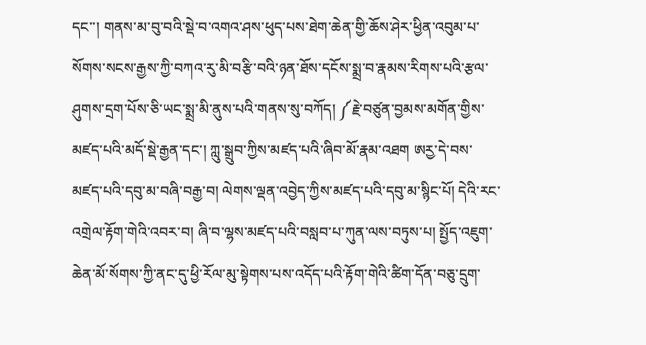དང་་། གནས་མ་བུ་བའི་སྡེ་བ་འགའ་ཤས་ཕུད་པས་ཐེག་ཆེན་གྱི་ཆོས་ཤེར་ཕྱིན་འབུམ་པ་སོགས་སངས་རྒྱས་ཀྱི་བཀའ་རུ་མི་བརྩི་བའི་ཉན་ཐོས་དངོས་སྨྲ་བ་རྣམས་རིགས་པའི་རྩལ་ཤུགས་དྲག་པོས་ཅི་ཡང་སྨྲ་མི་ནུས་པའི་གནས་སུ་བཀོད། ༼རྗེ་བཙུན་བྱམས་མགོན་གྱིས་མཛད་པའི་མདོ་སྡེ་རྒྱན་དང་། ཀླུ་སྒྲུབ་ཀྱིས་མཛད་པའི་ཞིབ་མོ་རྣམ་འཐག ཨརྱ་དེ་བས་མཛད་པའི་དབུ་མ་བཞི་བརྒྱ་བ། ལེགས་ལྡན་འབྱེད་ཀྱིས་མཛད་པའི་དབུ་མ་སྙིང་པོ། དེའི་རང་འགྲེལ་རྟོག་གེའི་འབར་བ། ཞི་བ་ལྷས་མཛད་པའི་བསླབ་པ་ཀུན་ལས་བཏུས་པ། སྤྱོད་འཇུག་ཆེན་མོ་སོགས་ཀྱི་ནང་དུ་ཕྱི་རོལ་མུ་སྟེགས་པས་འདོད་པའི་རྟོག་གེའི་ཚིག་དོན་བཅུ་དྲུག་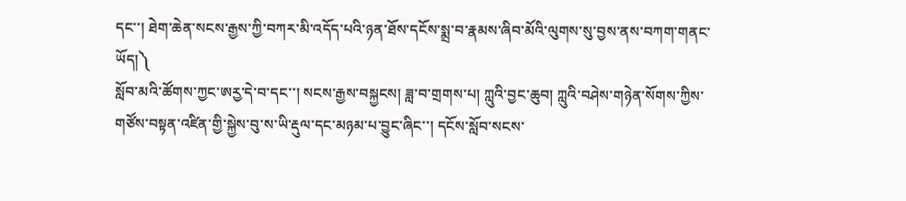དང་་། ཐེག་ཆེན་སངས་རྒྱས་ཀྱི་བཀར་མི་འདོད་པའི་ཉན་ཐོས་དངོས་སྨྲ་བ་རྣམས་ཞིབ་མོའི་ལུགས་སུ་བྱས་ནས་བཀག་གནང་ཡོད།༽
སློབ་མའི་ཚོགས་ཀྱང་ཨརྱ་དེ་བ་དང་་། སངས་རྒྱས་བསྐྱངས། ཟླ་བ་གྲགས་པ། ཀླུའི་བྱང་ཆུབ། ཀླུའི་བཤེས་གཉེན་སོགས་ཀྱིས་གཙོས་བསྟན་འཛིན་གྱི་སྐྱེས་བུ་ས་ཡི་རྡུལ་དང་མཉམ་པ་བྱུང་ཞིང་་། དངོས་སློབ་སངས་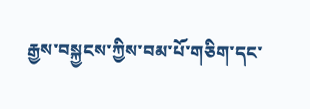རྒྱས་བསྐྱངས་ཀྱིས་བམ་པོ་གཅིག་དང་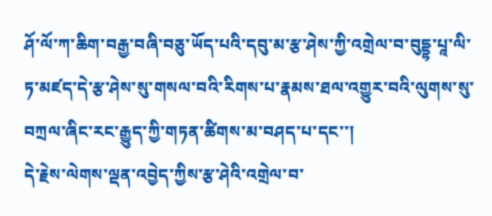ཤོ་ལོ་ཀ་ཆིག་བརྒྱ་བཞི་བཅུ་ཡོད་པའི་དབུ་མ་རྩ་ཤེས་ཀྱི་འགྲེལ་བ་བུདྡྷ་པཱ་ལི་ཏ་མཛད་དེ་རྩ་ཤེས་སུ་གསལ་བའི་རིགས་པ་རྣམས་ཐལ་འགྱུར་བའི་ལུགས་སུ་བཀྲལ་ཞིང་རང་རྒྱུད་ཀྱི་གཏན་ཚིགས་མ་བཤད་པ་དང་་།
དེ་རྗེས་ལེགས་ལྡན་འབྱེད་ཀྱིས་རྩ་ཤེའི་འགྲེལ་བ་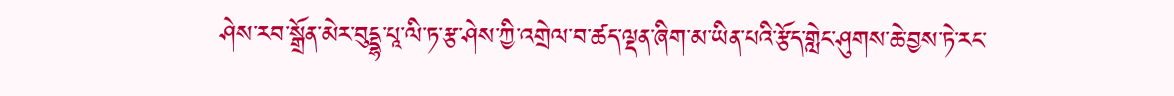ཤེས་རབ་སྒྲོན་མེར་བུདྡྷ་པཱ་ལི་ཏ་རྩ་ཤེས་ཀྱི་འགྲེལ་བ་ཚད་ལྡན་ཞིག་མ་ཡིན་པའི་རྩོད་གླེང་ཤུགས་ཆེ་བྱས་ཏེ་རང་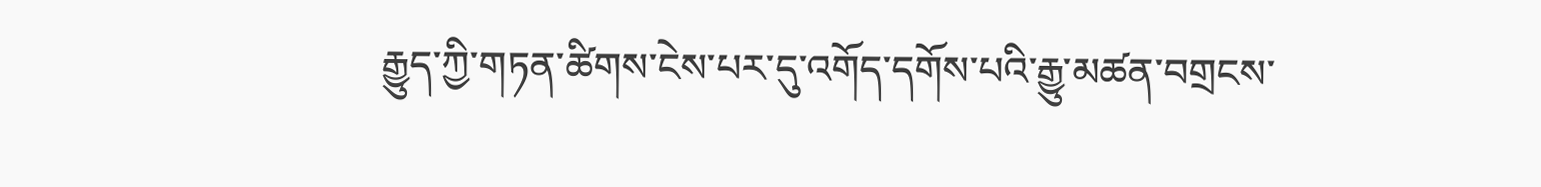རྒྱུད་ཀྱི་གཏན་ཚིགས་ངེས་པར་དུ་འགོད་དགོས་པའི་རྒྱུ་མཚན་བགྲངས་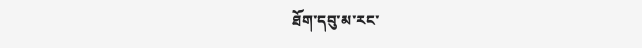ཐོག་དབུ་མ་རང་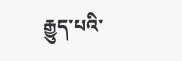རྒྱུད་པའི་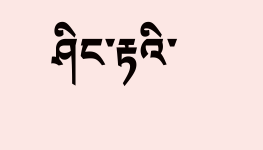ཤིང་རྟའི་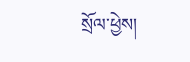སྲོལ་ཕྱེས།